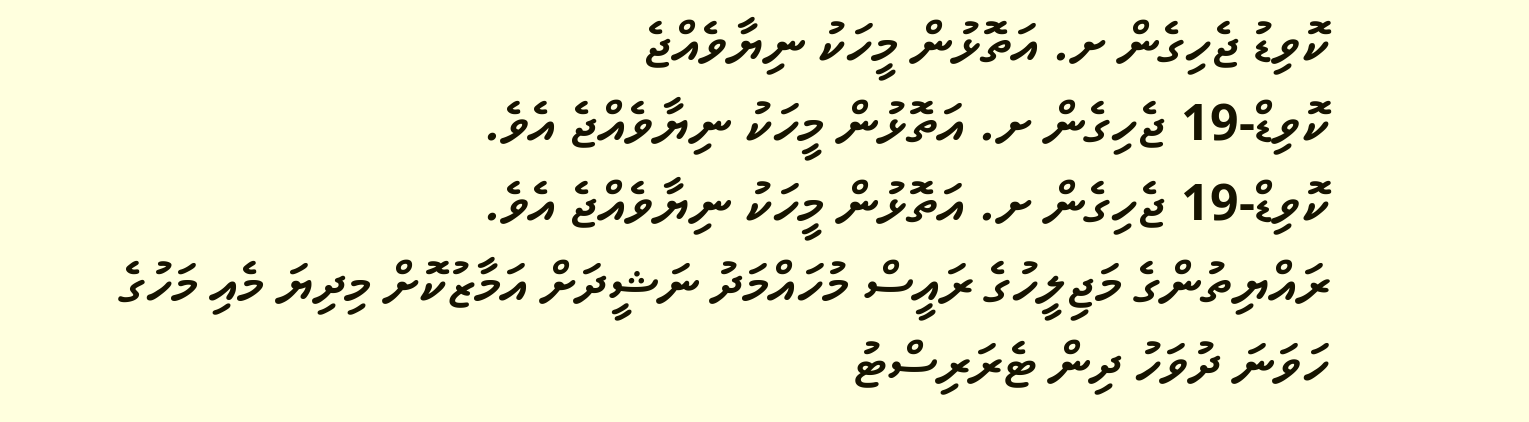ކޮވިޑު ޖެހިގެން ށ. އަތޮޅުން މީހަކު ނިޔާވެއްޖެ
ކޮވިޑް-19 ޖެހިގެން ށ. އަތޮޅުން މީހަކު ނިޔާވެއްޖެ އެވެ.
ކޮވިޑް-19 ޖެހިގެން ށ. އަތޮޅުން މީހަކު ނިޔާވެއްޖެ އެވެ.
ރައްޔިތުންގެ މަޖިލީހުގެ ރައީސް މުހައްމަދު ނަޝީދަށް އަމާޒުކޮށް މިދިޔަ މެއި މަހުގެ ހަވަނަ ދުވަހު ދިން ޓެރަރިސްޓު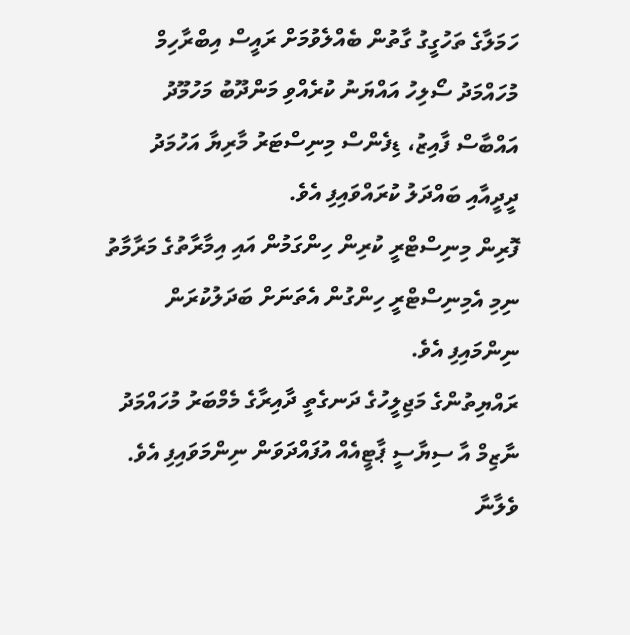ހަމަލާގެ ތަހުގީގު ގާތުން ބެއްލެވުމަށް ރައީސް އިބްރާހިމް މުހައްމަދު ސޯލިހު އައްޔަނު ކުރެއްވި މަންދޫބު މަހުމޫދު އައްބާސް ފާއިޒު، ޑިފެންސް މިނިސްޓަރު މާރިޔާ އަހުމަދު ދީދީއާއި ބައްދަލު ކުރައްވައިފި އެވެ.
ފޮރިން މިނިސްޓްރީ ކުރިން ހިންގަމުން އައި އިމާރާތުގެ މަރާމާތު ނިމި އެމިނިސްޓްރީ ހިންގުން އެތަނަށް ބަދަލުކުރަން ނިންމައިފި އެވެ.
ރައްޔިތުންގެ މަޖިލީހުގެ ދަނގެތީ ދާއިރާގެ މެމްބަރު މުހައްމަދު ނާޒިމް އާ ސިޔާސީ ޕާޓީއެއް އުފައްދަވަން ނިންމަވައިފި އެވެ.
ވެލާނާ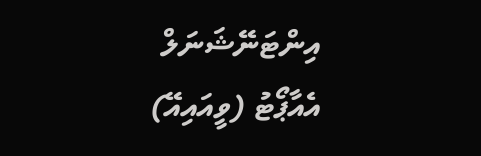އިންޓަނޭޝަނަލް އެއާޕޯޓު (ވީއައިއޭ)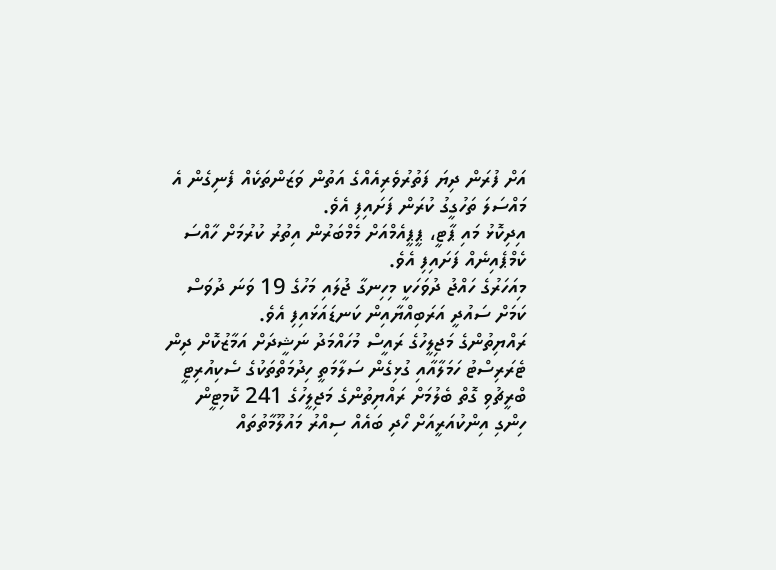އަށް ފުރަން ދިޔަ ފަތުރުވެރިއެއްގެ އަތުން ވަޒަންތަކެއް ފެނިގެން އެ މައްސަލަ ތަހުގީގު ކުރަން ފަށައިފި އެވެ.
އިދިކޮޅު މައި ޕާޓީ، ޕީޕީއެމްއަށް މެމްބަރުން އިތުރު ކުރުމަށް ހާއްސަ ކެމްޕެއިނެއް ފަށައިފި އެވެ.
މިއަހަރުގެ ހައްޖު ދުވަހަކީ މިހިނގާ ޖުލައި މަހުގެ 19 ވަނަ ދުވަސް ކަމަށް ސައުދީ އަރަބިއްޔާއިން ކަނޑައަޅައިފި އެވެ.
ރައްޔިތުންގެ މަޖިލީހުގެ ރައީސް މުހައްމަދު ނަޝީދަށް އަމާޒުކޮށް ދިން ޓެރަރިސްޓު ހަމަލާއާއި ގުޅިގެން ސަލާމަތީ ހިދުމަތްތަކުގެ ސެކިއުރިޓީ ބްރީޗުވި ގޮތް ބެލުމަށް ރައްޔިތުންގެ މަޖިލީހުގެ 241 ކޮމިޓީން ހިންގި އިންކުއަރީއަށް ހޯދި ބައެއް ސިއްރު މައުލޫމާތުތައް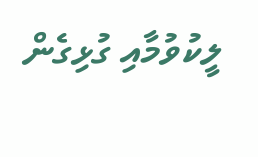ލީކުވުމާއި ގުޅިގެން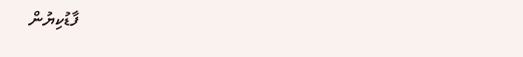ފާޑުކިޔުން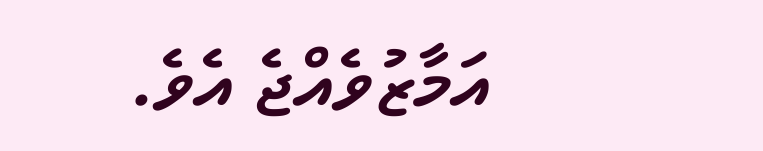އަމާޒުވެއްޖެ އެވެ.